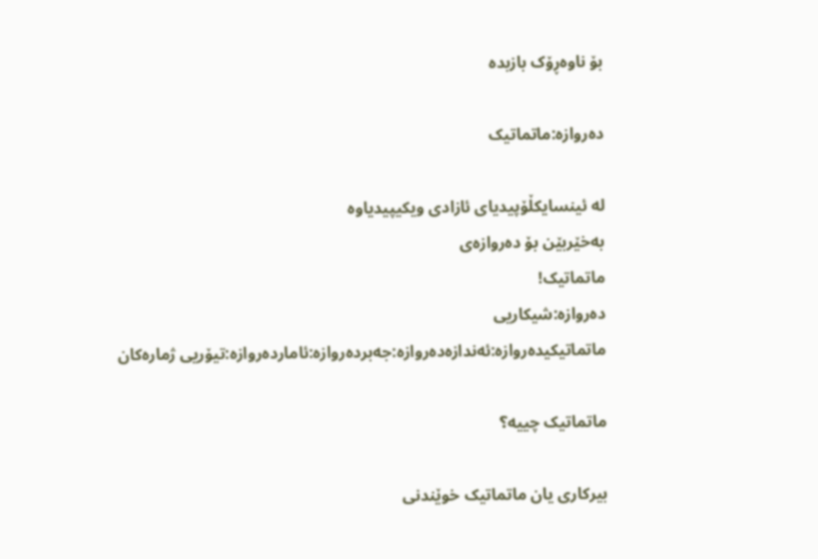بۆ ناوەڕۆک بازبدە

دەروازە:ماتماتیک

لە ئینسایکڵۆپیدیای ئازادی ویکیپیدیاوە
بەخێربێن بۆ دەروازەی
ماتماتیک!
دەروازە:شیکاریی ماتماتیکیدەروازە:ئەندازەدەروازە:جەبردەروازە:ئاماردەروازە:تیۆریی ژمارەکان

ماتماتیک چییە؟

بیرکاری یان ماتماتیک خوێندنی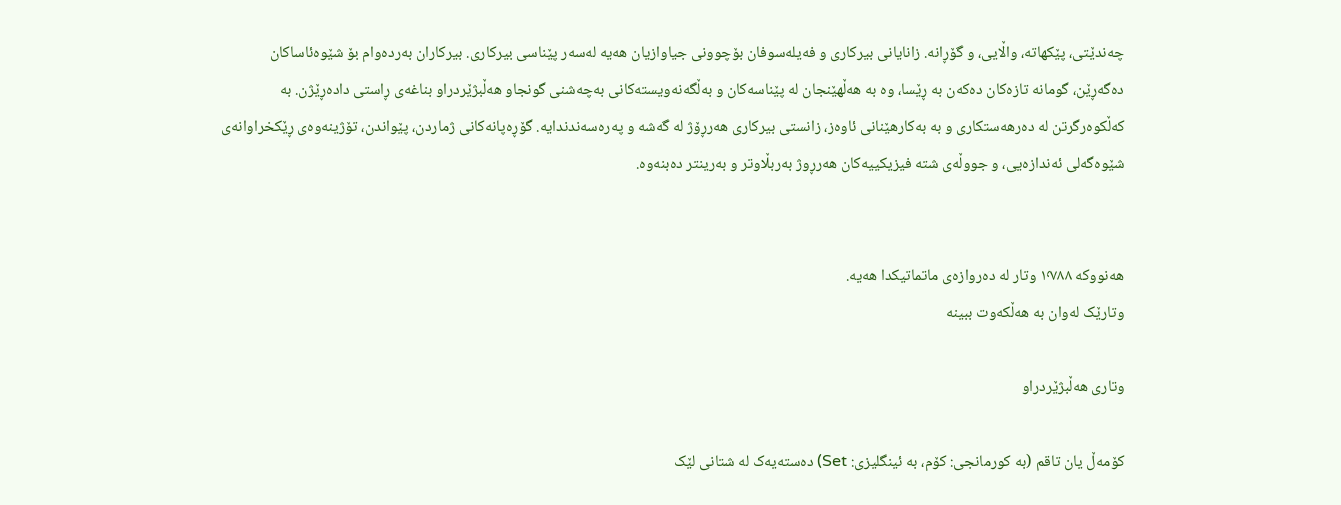چەندێتی، پێکھاتە، واڵایی، و گۆڕانە. زانایانی بیرکاری و فەیلەسوفان بۆچوونی جیاوازیان ھەیە لەسەر پێناسی بیرکاری. بیرکاران بەردەوام بۆ شێوەئاساکان دەگەڕێن، گومانە تازەکان دەکەن بە ڕێسا، وە بە ھەڵھێنجان لە پێناسەکان و بەڵگەنەویستەکانی بەچەشنی گونجاو ھەڵبژێردراو بناغەی ڕاستی دادەڕێژن. بە کەڵکوەرگرتن لە دەرھەستکاری و بە بەکارھێنانی ئاوەز، زانستی بیرکاری ھەرڕۆژ لە گەشە و پەرەسەندندایە. گۆڕەپانەکانی ژماردن، پێواندن، تۆژینەوەی ڕێکخراوانەی شێوەگەلی ئەندازەیی، و جووڵەی شتە فیزیکییەکان ھەرڕوژ بەربڵاوتر و بەرینتر دەبنەوە.


ھەنووکە ١٬٧٨٨ وتار لە دەروازەی ماتماتیکدا ھەیە.
وتارێک لەوان بە ھەڵکەوت ببینە

وتاری ھەڵبژێردراو

کۆمەڵ یان تاقم (بە کورمانجی: کۆم، بە ئینگلیزی: Set) دەستەیەک لە شتانی لێک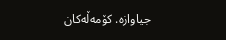جیاوازە. کۆمەڵەکان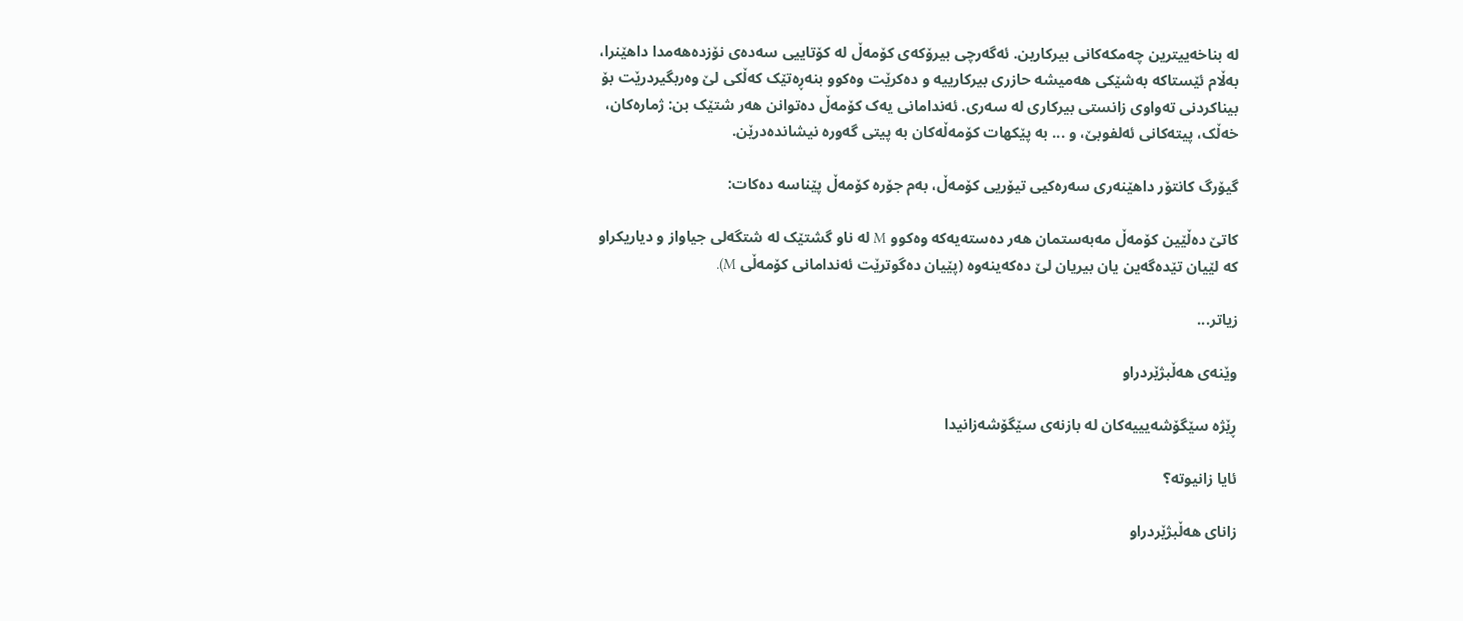لە بناخەییترین چەمکەکانی بیرکارین. ئەگەرچی بیرۆکەی کۆمەڵ لە کۆتاییی سەدەی نۆزدەھەمدا داھێنرا، بەڵام ئێستاکە بەشێکی ھەمیشە حازری بیرکارییە و دەکرێت وەکوو بنەڕەتێک کەڵکی لێ وەربگیردرێت بۆ بیناکردنی تەواوی زانستی بیرکاری لە سەری. ئەندامانی یەک کۆمەڵ دەتوانن ھەر شتێک بن: ژمارەکان، خەڵک، پیتەکانی ئەلفوبێ، و ... بە پێکھات کۆمەڵەکان بە پیتی گەورە نیشاندەدرێن.

گیۆرگ کانتۆر داھێنەری سەرەکیی تیۆریی کۆمەڵ، بەم جۆرە کۆمەڵ پێناسە دەکات:

کاتێ دەڵێین کۆمەڵ مەبەستمان ھەر دەستەیەکە وەکوو M لە ناو گشتێک لە شتگەلی جیاواز و دیاریکراو کە لێیان تێدەگەین یان بیریان لێ دەکەینەوە (پێیان دەگوترێت ئەندامانی کۆمەڵی M).

زیاتر...

وێنەی ھەڵبژێردراو

ڕێژە سێگۆشەیییەکان لە بازنەی سێگۆشەزانیدا

ئایا زانیوتە؟

زانای ھەڵبژێردراو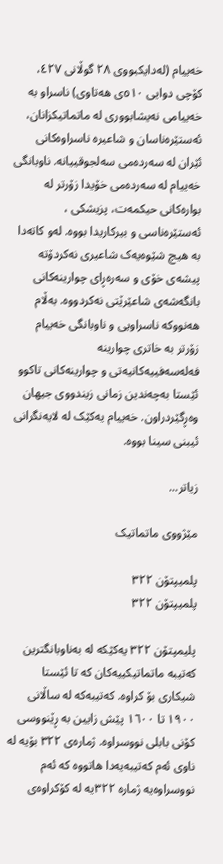خەییام (لەدایکبووی ٢٨ گوڵانی ٤٢٧، کۆچی دوایی ٥١٠ی ھەتاوی) ناسراو بە خەییامی نەیشابووری لە ماتماتیکزانان، ئەستێرەناسان و شاعیرە ناسراوەکانی ئێران لە سەردەمی سەلجوقییانە. ناوبانگی خەییام لە سەردەمی خۆیدا زۆرتر لە بوارەکانی حیکمەت، پزیشکی ، ئەستێرەناسی و بیرکاریدا بووە. لەو کاتەدا بە ھیچ شێوەیەک شاعیری نەکردۆتە پیشەی خۆی و سەرەڕای چوارینەکانی بانگەشەی شاعێرێتی نەکردووە. بەڵام ھەنووکە ناسراویی و ناوبانگی خەییام زۆرتر بە خاتری چوارینە فەلەسەفییەکانیەتی و چوارینەکانی تاکوو ئێستا بەچەندین زمانی زیندووی جیھان وەڕگێردراون. خەییام یەکێک لە لایەنگرانی ئیبنی سینا بووە.

زیاتر...

مێژووی ماتماتیک

پلمیپتۆن ٣٢٢
پلمیپتۆن ٣٢٢

پلیمپتۆن ٣٢٢ یەکێکە لە بەناوبانگترین کەتیبە ماتماتیکییەکان کە تا ئێستا شیکاری بۆ کراوە. کەتیبەکە لە ساڵانی ١٩٠٠ تا ١٦٠٠ پێش زایین بە ڕێنووسی کۆنی بابلی نووسراوە. ژمارەی ٣٢٢ بۆیە لە ناوی ئەم کەتیبەیەدا ھاتووە کە ئەم نووسراوەیە ژمارە ٣٢٢یە لە کۆکراوەی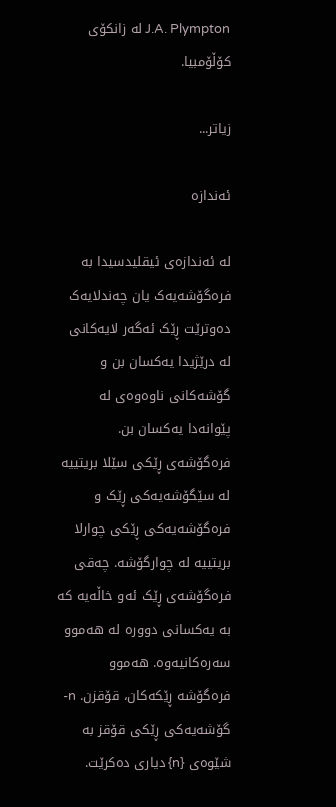J.A. Plympton لە زانکۆی کۆڵۆمبیا.

زیاتر...

ئەندازە

لە ئەندازەی ئیقلیدسیدا بە فرەگۆشەیەک یان چەندلایەک دەوترێت ڕێک ئەگەر لایەکانی لە درێژیدا یەکسان بن و گۆشەکانی ناوەوەی لە پێوانەدا یەکسان بن. فرەگۆشەی ڕێکی سێلا بریتییە لە سێگۆشەیەکی ڕێک و فرەگۆشەیەکی ڕێکی چوارلا بریتییە لە چوارگۆشە. چەقی فرەگۆشەی ڕێک ئەو خاڵەیە کە بە یەکسانی دوورە لە ھەموو سەرەکانیەوە. ھەموو فرەگۆشە ڕێکەکان، قۆقزن. n-گۆشەیەکی ڕێکی قۆقز بە شێوەی {n} دیاری دەکرێت.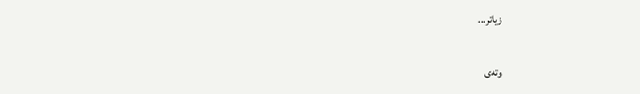زیاتر...

وتەی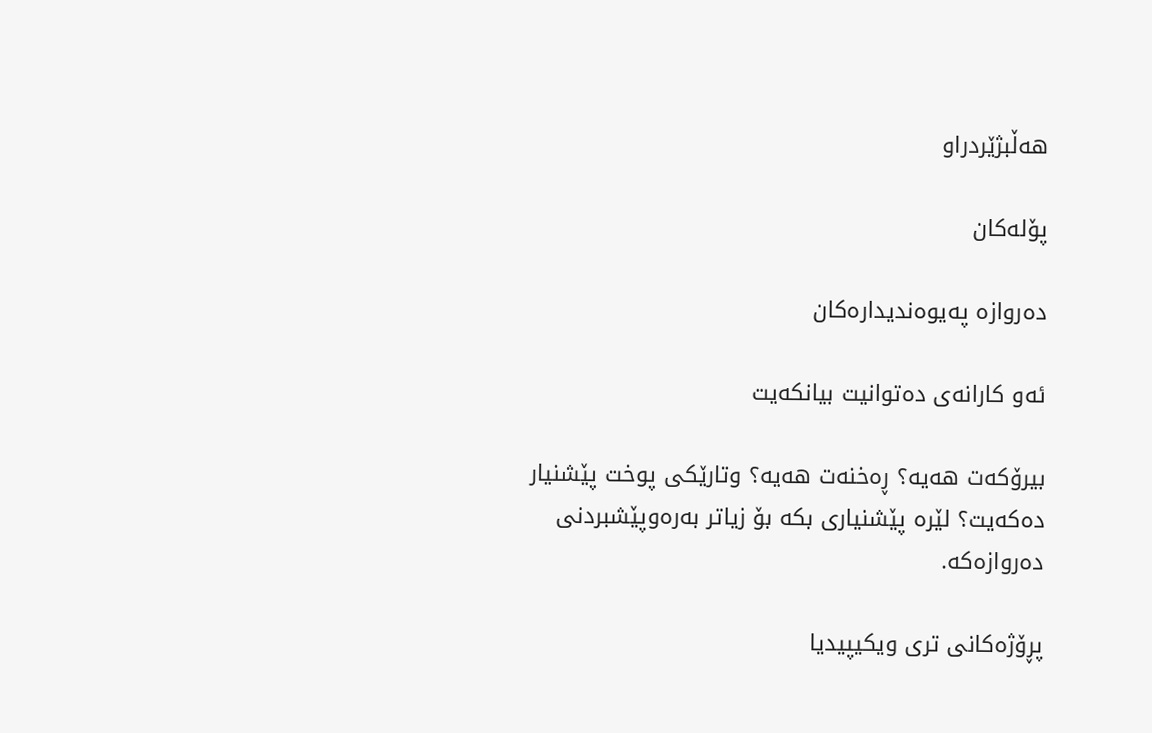ھەڵبژێردراو

پۆلەکان

دەروازە پەیوەندیدارەکان

ئەو کارانەی دەتوانیت بیانکەیت

بیرۆکەت ھەیە؟ ڕەخنەت ھەیە؟ وتارێکی پوخت پێشنیار دەکەیت؟ لێرە پێشنیاری بکە بۆ زیاتر بەرەوپێشبردنی دەروازەکە.

پڕۆژەکانی تری ویکیپیدیا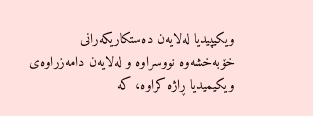ویکیپیدیا لەلایەن دەستکاریکەرانی خۆبەخشەوە نووسراوە و لەلایەن دامەزراوەی ویکیمیدیا ڕاژە کراوە، کە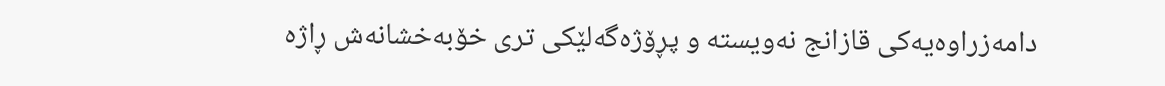دامەزراوەیەکی قازانج نەویستە و پڕۆژەگەلێکی تری خۆبەخشانەش ڕاژە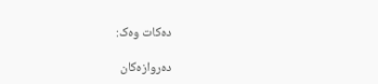دەکات وەک:

دەروازەکان